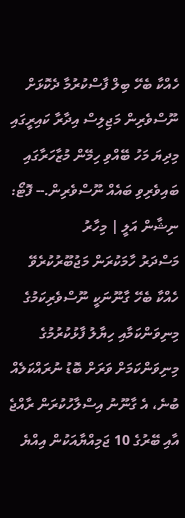ހެއްކާ ބެހޭ ބިލް ފާސްކުރުމާ ދެކޮޅަށް ނޫސްވެރިން މަޖިލިސް އިދާރާ ކައިރީގައި މިދިޔަ މަހު ބޭއްވި ހިމޭން މުޒާހަރާގައި ބައިވެރިވި ބައެއް ނޫސްވެރިން.-- ފޮޓޯ: ނިޝާން އަލީ | މިހާރު
މަސްދަރު ހާމަކުރަން މަޖުބޫރުކުރެވޭ ހެއްކާ ބެހޭ ގާނޫނަކީ ނޫސްވެރިކަމުގެ މިނިވަންކަމާއި ހިޔާލު ފާޅުކުރުމުގެ މިނިވަންކަމަށް ވަރަށް ބޮޑު ނުރައްކަލެއް ބުނެ، އެ ގާނޫނު އިސްލާހުކުރަން ރާއްޖެ އާއި ބޭރުގެ 10 ޖަމިއްޔާއަކުން އިއްޔެ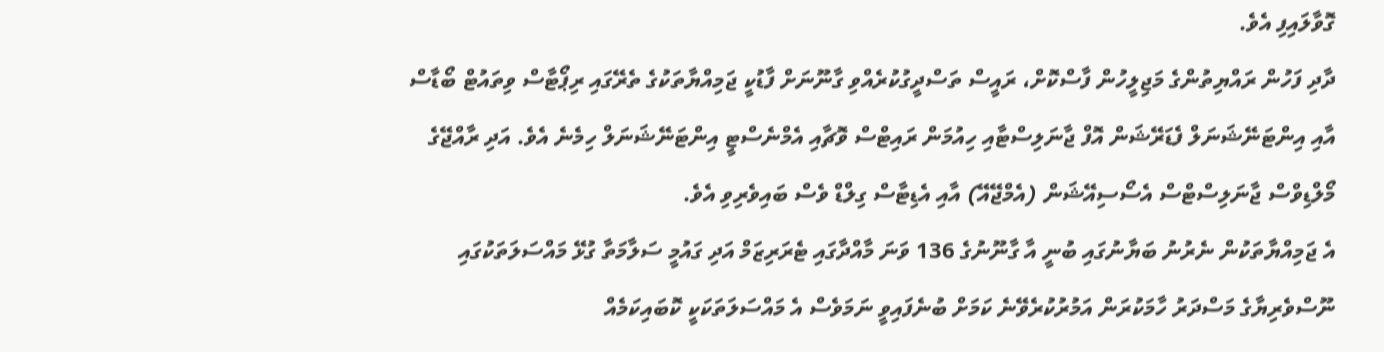ގޮވާލައިފި އެވެ.
ދާދި ފަހުން ރައްޔިތުންގެ މަޖިލީހުން ފާސްކޮށް، ރައީސް ތަސްދީގުކުރެއްވި ގާނޫނަށް ފާޑުކީ ޖަމިއްޔާތަކުގެ ތެރޭގައި ރިޕޯޓާސް ވިތައުޓް ބޯޑާސް އާއި އިންޓަނޭޝަނަލް ފެޑަރޭޝަން އޮފް ޖާނަލިސްޓާއި ހިއުމަން ރައިޓްސް ވޮޗާއި އެމްނެސްޓީ އިންޓަނޭޝަނަލް ހިމެނެ އެވެ. އަދި ރާއްޖޭގެ މޯލްޑިވްސް ޖާނަލިސްޓްސް އެސޯސިއޭޝަން (އެމްޖޭއޭ) އާއި އެޑިޓާސް ގިލްޑް ވެސް ބައިވެރިވި އެވެ.
އެ ޖަމިއްޔާތަކުން ނެރުނު ބަޔާނުގައި ބުނީ އާ ގާނޫނުގެ 136 ވަނަ މާއްދާގައި ޓެރަރިޒަމް އަދި ގައުމީ ސަލާމަތާ ގުޅޭ މައްސަލަތަކުގައި ނޫސްވެރިޔާގެ މަސްދަރު ހާމަކުރަން އަމުރުކުރެވޭނެ ކަމަށް ބުނެފައިވީ ނަމަވެސް އެ މައްސަލަތަކަކީ ކޮބައިކަމެއް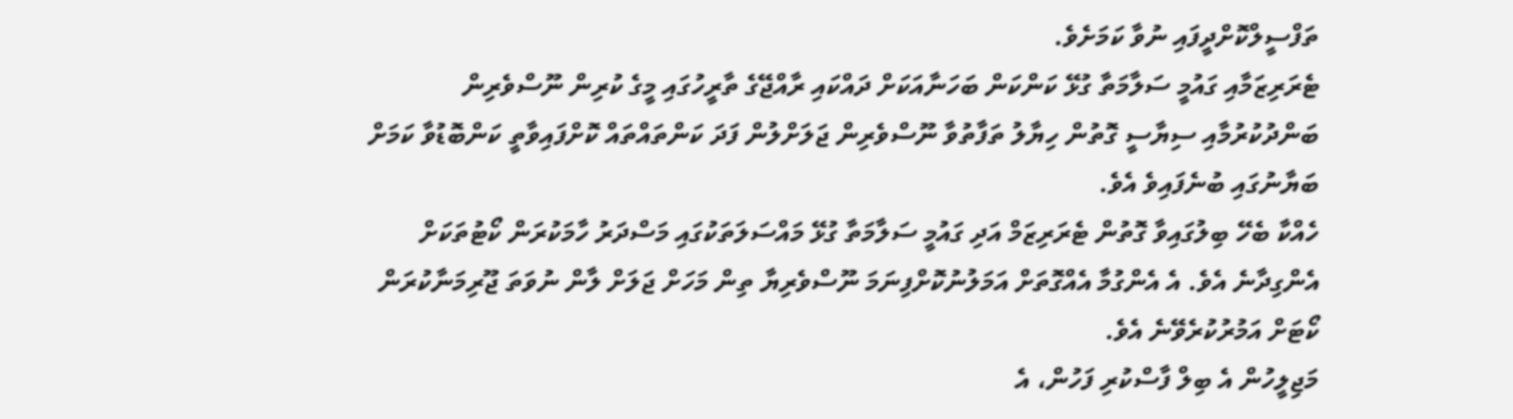ތަފްސީލްކޮށްދީފައި ނުވާ ކަމަށެވެ.
ޓެރަރިޒަމާއި ގައުމީ ސަލާމަތާ ގުޅޭ ކަންކަން ބަހަނާއަކަށް ދައްކައި ރާއްޖޭގެ ތާރީހުގައި މީގެ ކުރިން ނޫސްވެރިން ބަންދުކުރުމާއި ސިޔާސީ ގޮތުން ހިޔާލު ތަފާތުވާ ނޫސްވެރިން ޖަލަށްލުން ފަދަ ކަންތައްތައް ކޮށްފައިވާތީ ކަންބޮޑުވާ ކަމަށް ބަޔާނުގައި ބުނެފައިވެ އެވެ.
ހެއްކާ ބެހޭ ބިލުގައިވާ ގޮތުން ޓެރަރިޒަމް އަދި ގައުމީ ސަލާމަތާ ގުޅޭ މައްސަލަތަކުގައި މަސްދަރު ހާމަކުރަން ކޯޓުތަކަށް އެންގިދާނެ އެވެ. އެ އެންގުމާ އެއްގޮތަށް އަމަލުނުކޮށްފިނަމަ ނޫސްވެރިޔާ ތިން މަހަށް ޖަލަށް ލާން ނުވަތަ ޖޫރިމަނާކުރަން ކޯޓަށް އަމުރުކުރެވޭނެ އެވެ.
މަޖިލީހުން އެ ބިލް ފާސްކުރި ފަހުން، އެ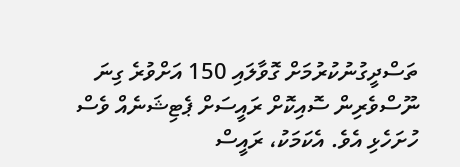ތަސްދީގުނުކުރުމަށް ގޮވާލައި 150 އަށްވުރެ ގިނަ ނޫސްވެރިން ސޮއިކޮށް ރައީސަށް ޕެޓިޝަނެއް ވެސް ހުށަހެޅި އެވެ. އެކަމަކު، ރައީސް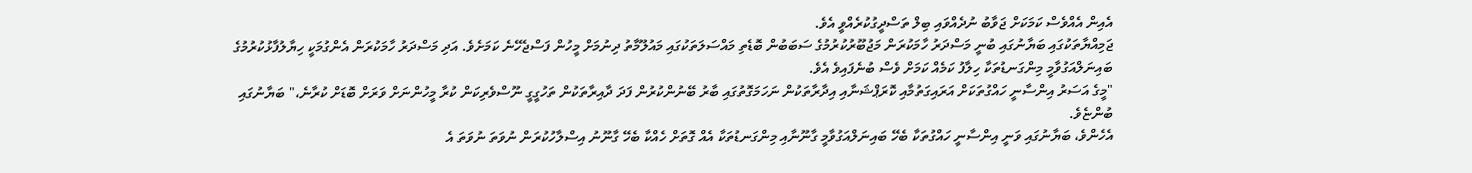އެއިން އެއްވެސް ކަމަކަށް ޖަވާބު ނުދެއްވައި ބިލް ތަސްދީގުކުރެއްވީ އެވެ.
ޖަމިއްޔާތަކުގައި ބަޔާނުގައި ބުނީ މަސްދަރު ހާމަކުރަން މަޖުބޫރުކުރުމުގެ ސަބަބުން ބޮޑެތި މައްސަލަތަކުގައި މައުލޫމާތު ދިނުމަށް މީހުން ފަސްޖެހޭނެ ކަމަށެވެ. އަދި މަސްދަރު ހާމަކުރަން އެންގުމަކީ ހިޔާލުފާޅުކުރުމުގެ ބައިނަލްއަގުވާމީ މިންގަނޑުތަކާ ހިލާފު ކަމެއް ކަމަށް ވެސް ބުނެފައިވެ އެވެ.
"މީގެ އަސަރު އިންސާނީ ހައްގުތަކަށް އަރައިގަތުމާއި ކޮރަޕްޝަނާއި އިދާރާތަކުން ނަހަމަގޮތުގައި ބާރު ބޭނުންކުރުން ފަދަ ދާއިރާތަކުން ތަހުގީގީ ނޫސްވެރިކަން ކުރާ މީހުންނަށް ވަރަށް ބޮޑަށް ކުރާނެ،" ބަޔާނުގައި ބުންޏެވެ.
އެހެންވެ، ބަޔާނުގައި ވަނީ އިންސާނީ ހައްގުތަކާ ބެހޭ ބައިނަލްއަގުވާމީ ގާނޫނާއި މިންގަނޑުތަކާ އެއް ގޮތަށް ހެއްކާ ބެހޭ ގާނޫނު އިސްލާހުކުރަން ނުވަތަ ނުވަތަ އެ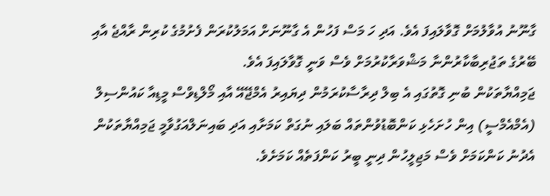ގާނޫނު އުވާލުމަށް ގޮވާލައިފަ އެވެ. އަދި ހަ މަސް ފަހުން އެ ގާނޫނަށް އަމަލުކުރަން ފެށުމުގެ ކުރިން ރާއްޖެ އާއި ބޭރުގެ ތަޖުރިބާކާރުންނާ މަޝްވަރާކުރުމަށް ވެސް ވަނީ ގޮވާލައިފަ އެވެ.
ޖަމިއްޔާތަކުން ބުނި ގޮތުގައި އެ ބިލް ދިރާސާކުރަމުން ދިޔައިރު އެމްޖޭއޭ އާއި މޯލްޑިވްސް މީޑިއާ ކައުންސިލް (އެމްއެމްސީ) އިން ހުށަހެޅި ކަންބޮޑުވުންތައް ބަލައި ނުގަތް ކަމަށާއި އަދި ބައިނަލްއަގުވާމީ ޖަމިއްޔާތަކުން އެދުނު ކަންކަމަށް ވެސް މަޖިލީހުން ދިނީ ބީރު ކަންފަތެއް ކަމަށެވެ.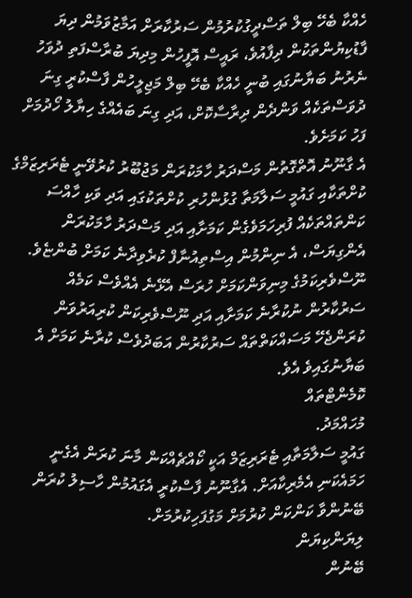ހެއްކާ ބެހޭ ބިލް ތަސްދީގުކުރުމުން ސަރުކާރަށް އަމާޒުވަމުން ދިޔަ ފާޑުކިޔުންތަކުން ދިފާއުވެ، ރައީސް އޮފީހުން މިދިޔަ ބުރާސްފަތި ދުވަހު ނެރުނު ބަޔާނުގައި ބުނީ ހެއްކާ ބެހޭ ބިލް މަޖިލީހުން ފާސްކުރީ ގިނަ ދުވަސްތަކެއް ވަންދެން ދިރާސާކޮށް، އަދި ގިނަ ބައެއްގެ ހިޔާލު ހޯދުމަށް ފަހު ކަމަށެވެ.
އެ ގާނޫނު އޮތްގޮތުން މަސްދަރު ހާމަކުރަން މަޖުބޫރު ކުރުވޭނީ ޓެރަރިޒަމްގެ ކުށްތަކާއި ގައުމީ ސަލާމަތާ ގުޅުންހުރި ކުށްތަކުގައި އަދި ވަކި ހާއްސަ ކަންތައްތަކެއް ފުރިހަމަވެގެން ކަމަށާއި އަދި މަސްދަރު ހާމަކުރަން އެންގިޔަސް، އެ ނިންމުން އިސްތިއުނާފް ކުރެވިދާނެ ކަމަށް ބުންޏެވެ.
ނޫސްވެރިކަމުގެ މިނިވަންކަމަށް ހުރަސް އެޅޭނެ އެއްވެސް ކަމެއް ސަރުކާރުން ނުކުރާނެ ކަމަށާއި އަދި ނޫސްވެރިކަން ކުރިއަރުވަން ކުރަންޖެހޭ މަސައްކަތްތައް ސަރުކާރުން އަބަދުވެސް ކުރާނެ ކަމަށް އެ ބަޔާނުގައިވެ އެވެ.
ކޮމެންޓްތައް
މުހައްމަދު.
ގައުމީ ސަލާމަތާއި ޓެރަރިޒަމް އަކީ ކޯއްޗެއްކަން މާނަ ކުރަން އެގެނީ ހަމައެކަނި އެމެރިކާއަށް. އެގާނޫނު ފާސްކުރީ އެގައުމުން ހާސިލު ކުރަން ބޭނުންވާ ކަންކަން ކުރުމަށް މަގުފަހިކުރުމަށް.
ލިޔަންކިޔަން
ބޭނުން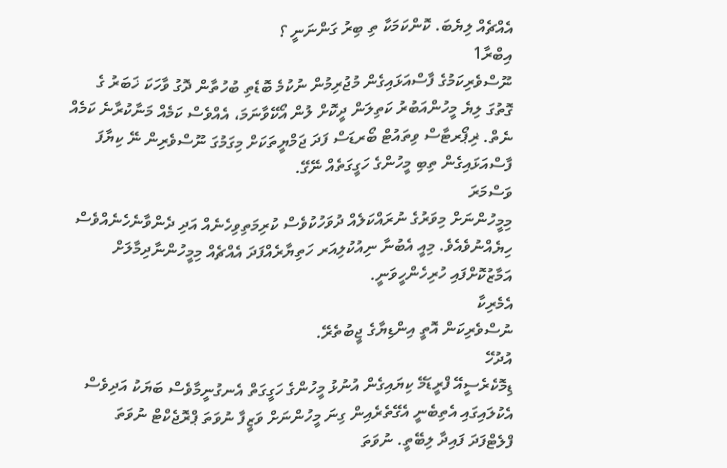އެއްޗެއް ލިޔެބަ. ކޮންކަމަކާ ތި ބިރު ގަންނަނީ ؟
އިބްރާ1
ނޫސްވެރިކަމުގެ ފާސްއަޅައިގެން މުޖުރިމުން ނުކުމެ ބޮޑެތި ބުހުތާން ދޮގު ވާހަކަ ޚަބަރު ގެ ގޮތުގަ ލިޔެ މީހުންއަބުރު ކަތިލަން ދީކޮށް ލުން އޯކޭވާނަމަ، އެއްވެސް ކަމެއް މަނާކުރާނެ ކަމެއް ނެތް. ޜިޕޯރޓާސް ވިތައުޓް ބޯރޑަސް ފަދަ ޖަމްޔީތަކަށް މިގަމުގަ ނޫސްވެރިން ނޭ ކިޔާފަ ފާސްއަޅައިގެން ތިބި މީހުންގެ ހަގީގަތެއް ނޭގޭ.
ވަސްމަރަ
މިމީހުންނަށް މިވަރުގެ ނުރައްކަލެއް ދުވަހުކުވެސް ކުރިމަތިވިހެނެއް އަދި ދެންވާނެހެނެއްވެސް ހިޔެއްނުވެއެވެ. މިއީ އެބުނާ ނިއުކުލިއަރ ހަތިޔާރެއްފަދަ އެއްޗެއް މިމީހުންނާދިމާލަށް އަމާޒުކޮށްފައި ހުރިހެންހީވަނީ.
އެމެރިކާ
ނުސްވެރިކަން އޮތީ އިންޑިޔާގެ ޖީބުތެރޭ.
އުދުހޭ
ޑިމޮކެރެސީއޭ ފްރީޑަމޭ ކިޔައިގެން އުނުޅު މީހުންގެ ހަގީގަތް އެނގުނީމާވެސް ބަޔަކު އަދިވެސް އެކުލައިގައި އެތިބެނީ އެގޭތެރެއިން ގިނަ މީހުންނަށް ވަޒީފާ ނުވަތަ ޕްރޮޖެކްޓް ނުވަތަ ފްލެޓްފަދަ ފައިދާ ލިބޭތީ. ނުވަތަ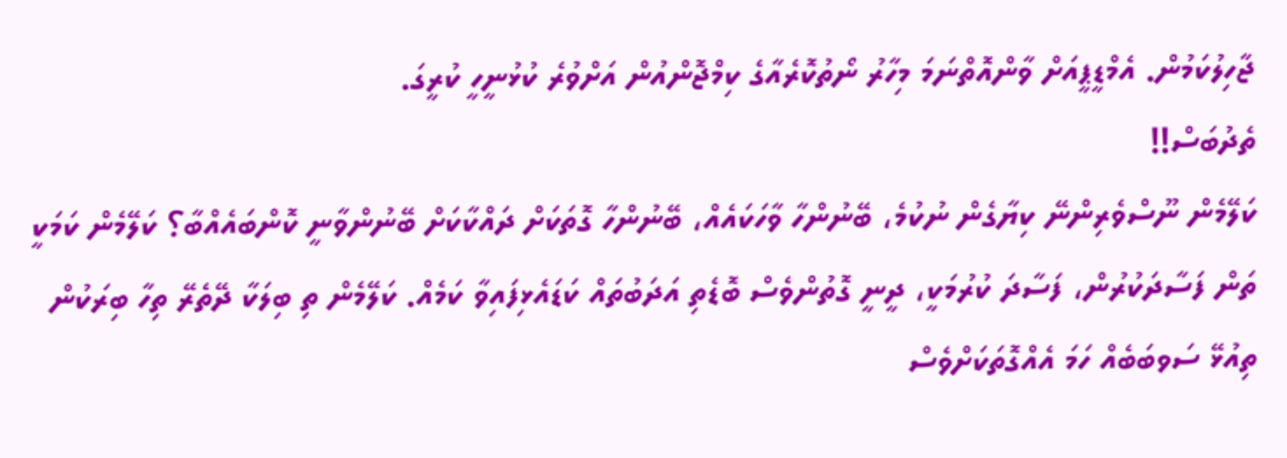ޖާހިލުކަމުން. އެމްޑީޕީއަށް ވާންއޮތްނަމަ މިހާރު ނޯތުކޮރެއާގެ ކިމްޖޮންއުން އަށްވުރެ ކުޅުނީހީ ކުރީގަ.
ތެދުބަސް!!
ކަލޭމެން ނޫސްވެރިންނޭ ކިޔާގެން ނުކުމެ، ބޭނުންހާ ވާހަކައެއް، ބޭނުންހާ ގޮތަކަށް ދައްކާކަށް ބޭނުންވާނީ ކޮންބައެއްބާ؟ ކަލޭމެން ކަމަކީ ތަން ފަސާދަކުރުން، ފަސާދަ ކުރުމަކީ، ދީނީ ގޮތުންވެސް ބޮޑެތި އަދަބުތައް ކަޑައެޅިފައިވާ ކަމެއް. ކަލޭމެން ތި ބިލަކާ ދޭތެރޭ ތިހާ ބިރަކުން ތިއުޅޭ ސަވބަބެއް ހަމަ އެއްގޮތަކަށްވެސް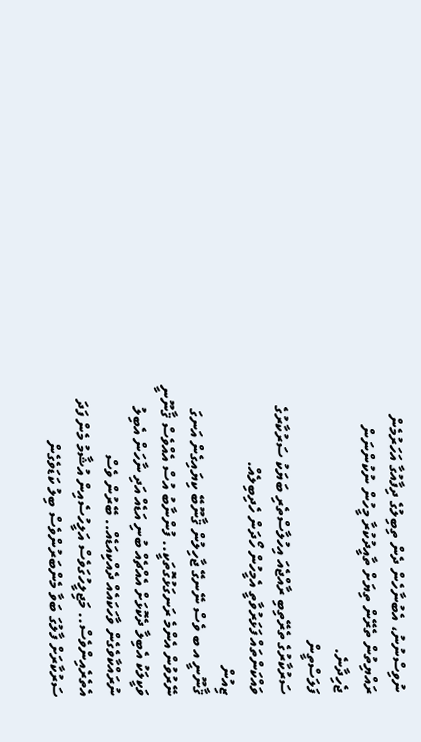ނުވިސްނުނު، އެބުނާހެން ދެން ތިބިލުގެ ދިފާއުގާ އަހަރުމެން ރައްޔިތުން ތެރޭން ތިޔަށް ތާއީދުކުރާ މީހުން ނުކުންނަން ޖެހިދާނެ.
ފަލަސްތީން
ސަރުކާރުގެ ތެރޭތިބި ރާއްޖެއަ އިހުލާސްތެރި ބަޔަކު ސަރުކާރުގެ ވައްކަންތައް ފަޅަރުވާތީ އެމީހުން ހޯދަން ހެދިބިލެއް.
ޒިއުން
ޤާނޫނީ އ ބ ވެސް ނޭނގޭ ޖާހިލުން ޤާނޫބޭ ކިޔައިގެން އަނގަ ނޭރުވުން އެންމެ ރަނގަޅުގޮތަކީ.. ފުންނާބު އުސް އެއްވެސް ޤާނޫނީ ވަކީލަކު އެބިލާ ދެކޮޅަށް އެއްޗެއް ބުނި އަޑެއް އަދި ނާހަން އެބިލު ނުރައްކާވެގެން ވާހަކައެއް ދެއްކިއަޑެއް.. ބޭރުން ވެސް އެތެރެއިންވެސް.. މަޖިލީހުގަވެސް އަލީހުސެއިން އުޝާމު މެން ފަދަ ސަރުކާރަށް ފާލުގަ ބަވާ މެންބަރުންވެސް ބިލު ކަޑަވެގެން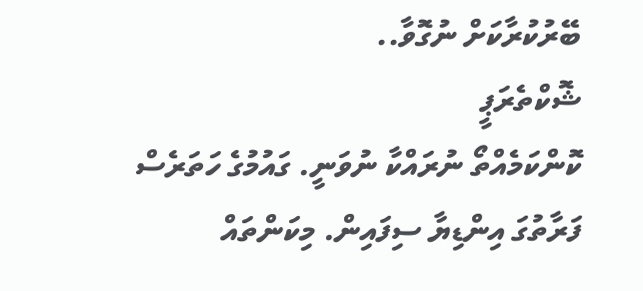ބޭރުކުރާކަށް ނުގޮވާ..
ޝޮކްތެރަޕީ
ކޮންކަމެއްތޯ ނުރައްކާ ނުވަނީ. ގައުމުގެ ހަތަރެސް ފަރާތުގަ އިންޑިޔާ ސިފައިން. މިކަންތައް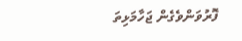ފޮރުވަންވެގެން ޖަހާމަޅިތަ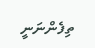ތިފެންނަނީ